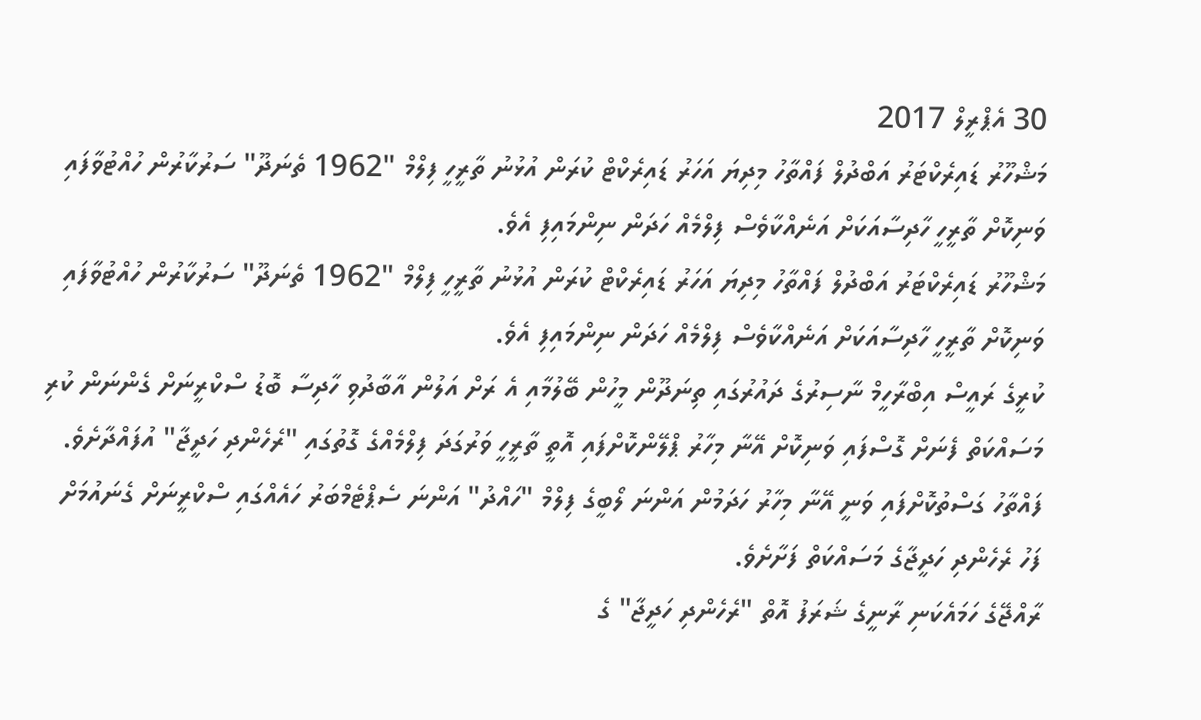30 އެޕްރީލް 2017
މަޝްހޫރު ޑައިރެކްޓަރު އަބްދުލް ފައްތާހު މިދިޔަ އަހަރު ޑައިރެކްޓް ކުރަން އުޅުނު ތާރީހީ ފިލްމް "1962 ތެނަދޫ" ސަރުކާރުން ހުއްޓުވާފައި ވަނިކޮށް ތާރީހީ ހާދިސާއަކަށް އަނެއްކާވެސް ފިލްމެއް ހަދަން ނިންމައިފި އެވެ.
މަޝްހޫރު ޑައިރެކްޓަރު އަބްދުލް ފައްތާހު މިދިޔަ އަހަރު ޑައިރެކްޓް ކުރަން އުޅުނު ތާރީހީ ފިލްމް "1962 ތެނަދޫ" ސަރުކާރުން ހުއްޓުވާފައި ވަނިކޮށް ތާރީހީ ހާދިސާއަކަށް އަނެއްކާވެސް ފިލްމެއް ހަދަން ނިންމައިފި އެވެ.
ކުރީގެ ރައީސް އިބްރާހީމް ނާސިރުގެ ދައުރުގައި ތިނަދޫން މީހުން ބޭލުމާއި އެ ރަށް އަލުން އާބާދުވި ހާދިސާ ބޮޑު ސްކްރީނަށް ގެންނަން ކުރި މަސައްކަތް ފެނަށް ގޮސްފައި ވަނިކޮށް އޭނާ މިހާރު ޕްލޭންކޮށްފައި އޮތީ ތާރީހީ ވަރުގަދަ ފިލްމެއްގެ ގޮތުގައި "ރެހެންދި ހަދީޖާ" އުފައްދާށެވެ.
ފައްތާހު ގަސްތުކޮށްފައި ވަނީ އޭނާ މިހާރު ހަދަމުން އަންނަ ލޯބީގެ ފިލްމް "ހައްދު" އަންނަ ސެޕްޓެމްބަރު ހައެއްގައި ސްކްރީނަށް ގެނައުމަށް ފަހު ރެހެންދި ހަދީޖާގެ މަސައްކަތް ފަށާށެވެ.
ރާއްޖޭގެ ހަމައެކަނި ރާނީގެ ޝަރަފު އޮތް "ރެހެންދި ހަދީޖާ" ގެ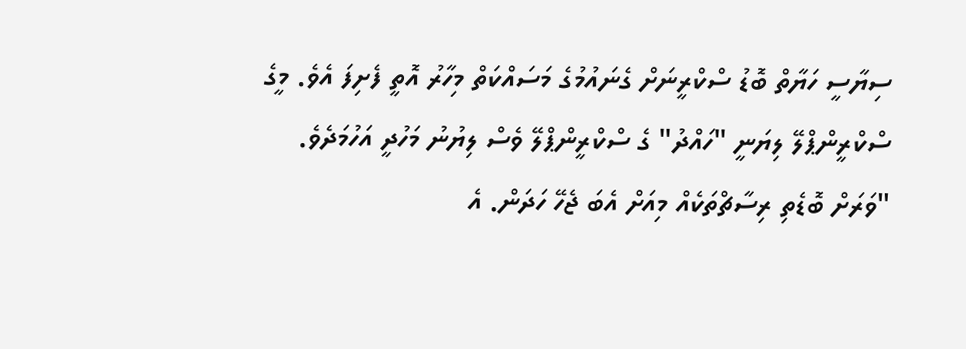ސިޔާސީ ހަޔާތް ބޮޑު ސްކްރީނަށް ގެނައުމުގެ މަސައްކަތް މިހާރު އޮތީ ފެށިފަ އެވެ. މީގެ ސްކްރީންޕްލޭ ލިޔަނީ "ހައްދު" ގެ ސްކްރީންޕްލޭ ވެސް ލިޔުނު މަހުދީ އަހުމަދެވެ.
"ވަރަށް ބޮޑެތި ރިސާޗްތަކެއް މިއަށް އެބަ ޖެހޭ ހަދަން. އެ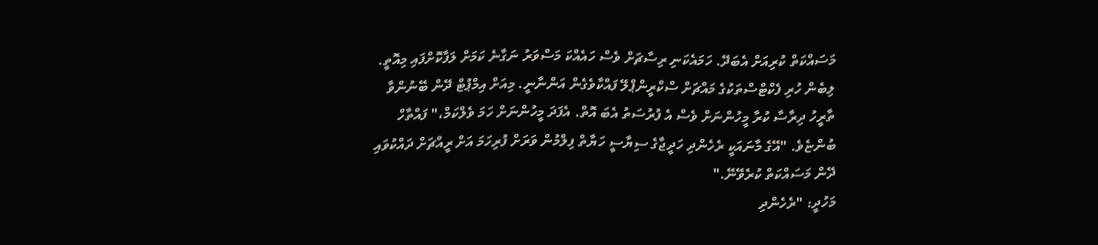މަސައްކަތް ކުރިއަށް އެބަދޭ. ހަމައެކަނި ރިސާޗަށް ވެސް ހައެއްކަ މަސްވަރު ނަގާނެ ކަމަށް ލަފާކޮށްފައި މިއޮތީ. ލިބެން ހުރި ފެކްޓްސްތަކުގެ މައްޗަށް ސްކްރީންޕްލޭ ފައްކާވެގެން އަންނާނީ. މިއަށް އިމްޕުޓް ދޭން ބޭނުންވާ ތާރީހު ދިރާސާ ކުރާ މީހުންނަށް ވެސް އެ ފުރުސަތު އެބަ އޮތް. އެފަދަ މީހުންނަށް ހަމަ ވެލްކަމް،" ފައްތާހް ބުންޏެވެ. "އޭގެ މާނައަކީ ރެހެންދި ހަދީޖާގެ ސިޔާސީ ހަޔާތް ފިލްމުން ވަރަށް ފުރިހަމަ އަށް ރީއްޗަށް ދައްކުވައި ދޭން މަސައްކަތް ކުރެވޭނޭ."
މަހުދީ: "ރެހެންދި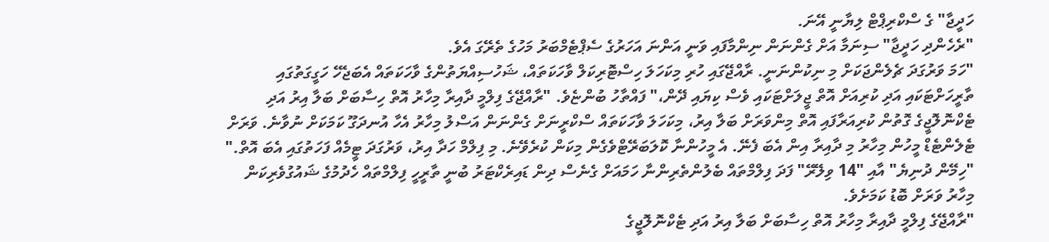ހަދީޖާ" ގެ ސްކްރިޕްޓް ލިޔާނީ އޭނަ.
"ރެހެންދި ހަދީޖާ" ސިނަމާ އަށް ގެންނަން ނިންމާފައި ވަނީ އަންނަ އަހަރުގެ ސެޕްޓެމްބަރު މަހުގެ ތެރޭގަ އެވެ.
"ހަމަ ވަރުގަދަ ޗެލެންޖަކަށް މި ނިކުންނަނީ. ރާއްޖޭގައި ހުރި މިކަހަލަ ހިސްޓޮރިކަލް ވާހަކަތައް، ޝަހުސިއްޔަތުންގެ ވާހަކަތައް އެބަޖެހޭ ހަގީގަތުގައި ތާރީހަށްޓަކައި އަދި ކުރިއަށް އޮތް ޖީލަށްޓަކައި ވެސް ކިޔައި ދޭން،" ފައްތާހު ބުންޏެވެ. "ރާއްޖޭގެ ފިލްމީ ދާއިރާ މިހާރު އޮތް ހިސާބަށް ބަލާ އިރު އަދި ޓެކްނޮލޮޖީގެ ގޮތުން ކުރިއަރާފައި އޮތް މިންވަރަށް ބަލާ އިރު، މިކަހަލަ ވާހަކަތައް ސްކްރީނަށް ގެންނަން އަސްލު މިހާރު އެހާ އުނދަގޫ ކަމަކަށް ނުވާނެ. ވަރަށް ޓެލެންޓެޑް މީހުން މިހާރު މި ދާއިރާ އިން އެބަ ފެނޭ. އެ މީހުންނާ ކޮލަބަރޭޓްވެގެން މިކަން ކުރެވޭނެ. މި ފިލްމް ހަދާ އިރު، ވަރުގަދަ ޓީމެއް ފަހަތުގައި އެބަ އޮތް."
"ހިމޭން ދުނިޔެ" އާއި "14 ވިލޭރޭ" ފަދަ ފިލްމްތައް ބެލުންތެރިންނާ ހަމައަށް ގެނެސް ދިން ޑައިރެކްޓަރު ބުނީ ތާރީހީ ފިލްމްތައް ހެދުމުގެ ޝައުގުވެރިކަން މިހާރު ވަރަށް ބޮޑު ކަމަށެވެ.
"ރާއްޖޭގެ ފިލްމީ ދާއިރާ މިހާރު އޮތް ހިސާބަށް ބަލާ އިރު އަދި ޓެކްނޮލޮޖީގެ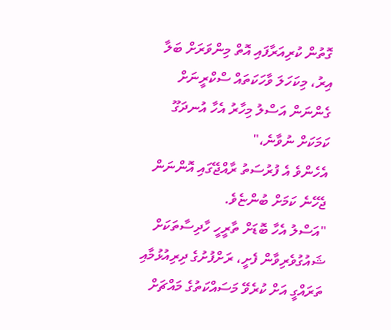ގޮތުން ކުރިއަރާފައި އޮތް މިންވަރަށް ބަލާ އިރު، މިކަހަލަ ވާހަކަތައް ސްކްރީނަށް ގެންނަން އަސްލު މިހާރު އެހާ އުނދަގޫ ކަމަކަށް ނުވާނެ،"
އެހެންވެ އެ ފުރުސަތު ރާއްޖޭގައި އޮންނަން ޖެހޭނެ ކަމަށް ބުންޏެވެ.
"އަސްލު އެހާ ބޮޑަށް ތާރީހީ ހާދިސާތަކަށް ޝައުގުވެރިވާން ފެށީ، ރަށްފުށުގެ ދިރިއުޅުމާއި ތަރައްގީ އަށް ކުރެވޭ މަސައްކަތުގެ މައްޗަށް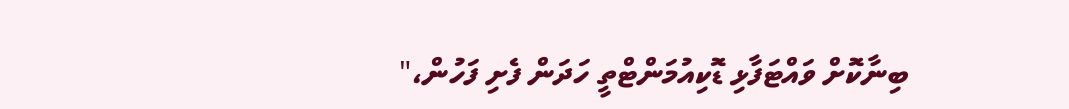ބިނާކޮށް ވައްޓަފާޅި ޑޮކިއުމަންޓްތީ ހަދަން ފެށި ފަހުން،"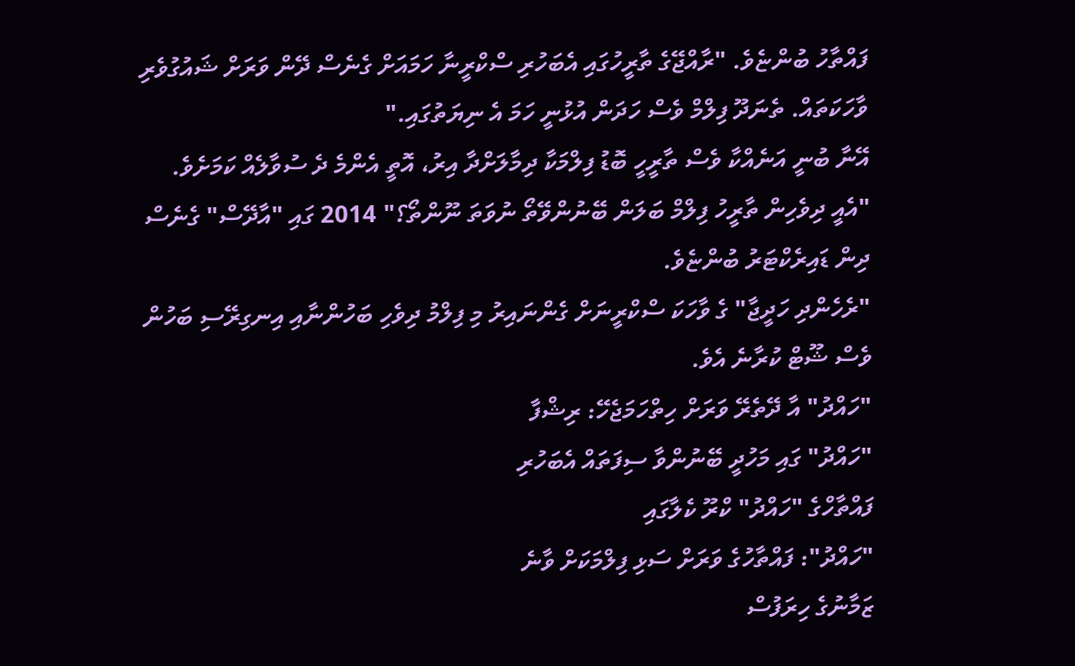ފައްތާހު ބުންޏެވެ. "ރާއްޖޭގެ ތާރީހުގައި އެބަހުރި ސްކްރީނާ ހަމައަށް ގެނެސް ދޭން ވަރަށް ޝައުގުވެރި ވާހަކަތައް. ތެނަދޫ ފިލްމް ވެސް ހަދަން އުޅުނީ ހަމަ އެ ނިޔަތުގައި."
އޭނާ ބުނީ އަނެއްކާ ވެސް ތާރީހީ ބޮޑު ފިލްމަކާ ދިމާލަށްދާ އިރު، އޮތީ އެންމެ ދެ ސުވާލެއް ކަމަށެވެ.
"އެއީ ދިވެހިން ތާރީހު ފިލްމް ބަލަން ބޭނުންވޭތޯ ނުވަތަ ނޫންތޯ؟" 2014 ގައި "އާދޭސް" ގެނެސް ދިން ޑައިރެކްޓަރު ބުންޏެވެ.
"ރެހެންދި ހަދީޖާ" ގެ ވާހަކަ ސްކްރީނަށް ގެންނައިރު މި ފިލްމު ދިވެހި ބަހުންނާއި އިނގިރޭސި ބަހުން ވެސް ޝޫޓް ކުރާނެ އެވެ.
"ހައްދު" އާ ދޭތެރޭ ވަރަށް ހިތްހަމަޖެހޭ: ރިޝްފާ
"ހައްދު" ގައި މަހުދީ ބޭނުންވާ ސިފަތައް އެބަހުރި
ފައްތާހްގެ "ހައްދު" ކްރޫ ކެލާގައި
"ހައްދު": ފައްތާހުގެ ވަރަށް ސަޅި ފިލްމަކަށް ވާނެ
ޒަމާނުގެ ހިރަފުސް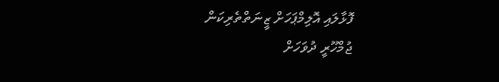ފޮޅާލައި އޮލިމްޕަހަށް ޒީނަތްތެރިކަން
ޖުމްހޫރީ ދުވަހަށް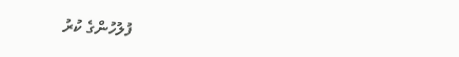ފުލުހުންގެ ކުރު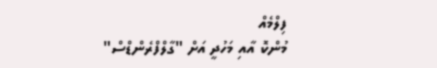ފިލްމެއް
މުންކޮ އާއި މަހުދީ އަށް "ގާލްފްރެންޑްސް"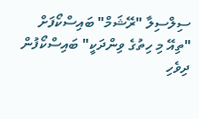ސިލްސިލާ "ރޭޝަމް" ބައިސްކޯފަށް
"ތިއޭ މި ހިތުގެ ވިންދަކީ" ބައިސްކޯފުން
ދިވެހި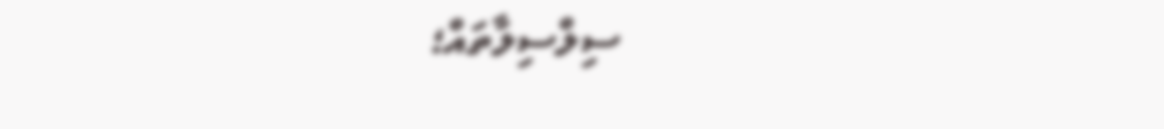ސިލްސިލާތައް؛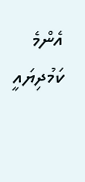އެންމެ ކަމުދިޔައީ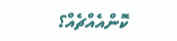ކޮންއެއްޗެއް؟